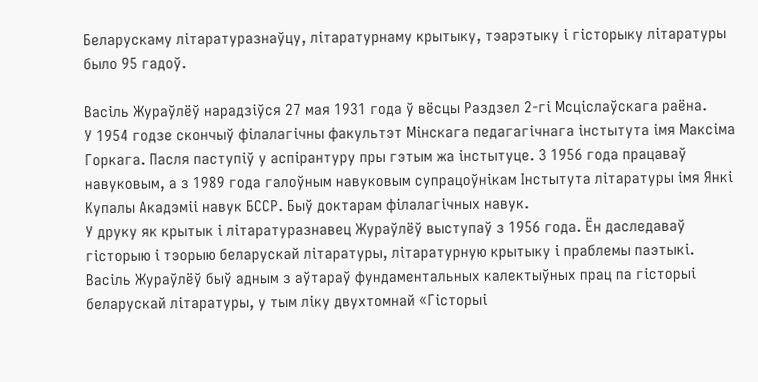Беларускаму літаратуразнаўцу, літаратурнаму крытыку, тэарэтыку і гісторыку літаратуры было 95 гадоў.

Васіль Жураўлёў нарадзіўся 27 мая 1931 года ў вёсцы Раздзел 2‑гі Мсціслаўскага раёна.
У 1954 годзе скончыў філалагічны факультэт Мінскага педагагічнага інстытута імя Максіма Горкага. Пасля паступіў у аспірантуру пры гэтым жа інстытуце. З 1956 года працаваў навуковым, а з 1989 года галоўным навуковым супрацоўнікам Інстытута літаратуры імя Янкі Купалы Акадэміі навук БССР. Быў доктарам філалагічных навук.
У друку як крытык і літаратуразнавец Жураўлёў выступаў з 1956 года. Ён даследаваў гісторыю і тэорыю беларускай літаратуры, літаратурную крытыку і праблемы паэтыкі.
Васіль Жураўлёў быў адным з аўтараў фундаментальных калектыўных прац па гісторыі беларускай літаратуры, у тым ліку двухтомнай «Гісторыі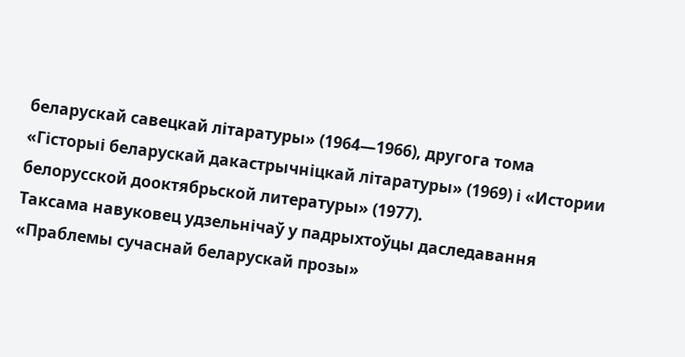беларускай савецкай літаратуры» (1964—1966), другога тома «Гісторыі беларускай дакастрычніцкай літаратуры» (1969) і «Истории белорусской дооктябрьской литературы» (1977).
Таксама навуковец удзельнічаў у падрыхтоўцы даследавання «Праблемы сучаснай беларускай прозы»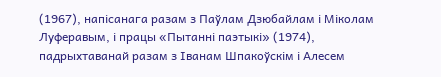(1967), напісанага разам з Паўлам Дзюбайлам і Міколам Луферавым, і працы «Пытанні паэтыкі» (1974), падрыхтаванай разам з Іванам Шпакоўскім і Алесем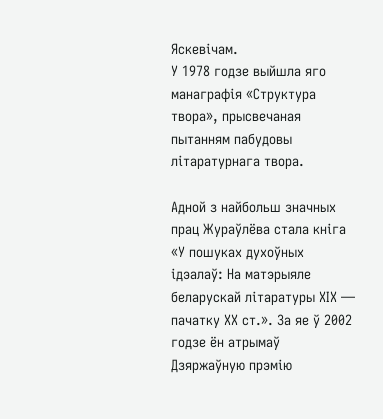Яскевічам.
У 1978 годзе выйшла яго манаграфія «Структура твора», прысвечаная пытанням пабудовы літаратурнага твора.

Адной з найбольш значных прац Жураўлёва стала кніга «У пошуках духоўных ідэалаў: На матэрыяле беларускай літаратуры ХІХ — пачатку ХХ ст.». За яе ў 2002 годзе ён атрымаў Дзяржаўную прэмію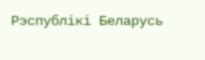Рэспублікі Беларусь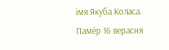імя Якуба Коласа.
Памёр 16 верасня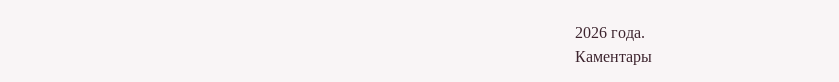2026 года.
Каментары